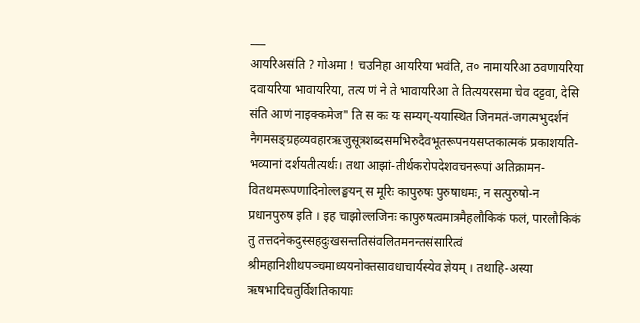___
आयरिअसंति ? गोअमा ! चउनिहा आयरिया भवंति, त० नामायरिआ ठवणायरिया दवायरिया भावायरिया, तत्य णं ने ते भावायरिआ ते तित्ययरसमा चेव दट्टवा, देसि संति आणं नाइक्कमेज" ति स कः यः सम्यग्-ययास्थित जिनमतं-जगत्मभुदर्शनं नैगमसङ्ग्रहव्यवहारऋजुसूत्रशब्दसमभिरुदैवभूतरूपनयसप्तकात्मकं प्रकाशयति-भव्यानां दर्शयतीत्यर्थः। तथा आझां-तीर्थकरोपदेशवचनरूपां अतिक्रामन-वितथमरूपणादिनोल्लङ्घयन् स मूरिः कापुरुषः पुरुषाधमः, न सत्पुरुषो-न प्रधानपुरुष इति । इह चाझोल्लजिनः कापुरुषत्वमात्रमैहलौकिकं फलं, पारलौकिकं तु तत्तदनेकदुस्सहदुःखसन्ततिसंवलितमनन्तसंसारित्वं श्रीमहानिशीथपञ्चमाध्ययनोक्तसावधाचार्यस्येव ज्ञेयम् । तथाहि-अस्या ऋषभादिचतुर्विशतिकायाः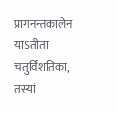प्रागनन्तकालेन याऽतीता चतुर्विशतिका, तस्यां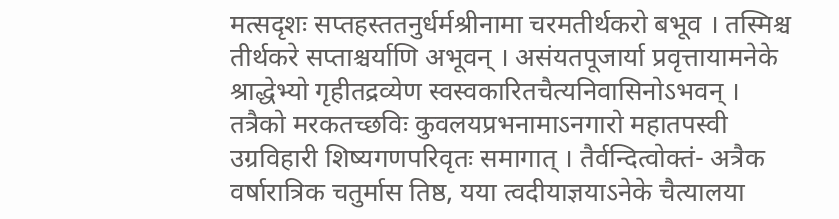मत्सदृशः सप्तहस्ततनुर्धर्मश्रीनामा चरमतीर्थकरो बभूव । तस्मिश्च तीर्थकरे सप्ताश्चर्याणि अभूवन् । असंयतपूजार्या प्रवृत्तायामनेके श्राद्धेभ्यो गृहीतद्रव्येण स्वस्वकारितचैत्यनिवासिनोऽभवन् । तत्रैको मरकतच्छविः कुवलयप्रभनामाऽनगारो महातपस्वी उग्रविहारी शिष्यगणपरिवृतः समागात् । तैर्वन्दित्वोक्तं- अत्रैक वर्षारात्रिक चतुर्मास तिष्ठ, यया त्वदीयाज्ञयाऽनेके चैत्यालया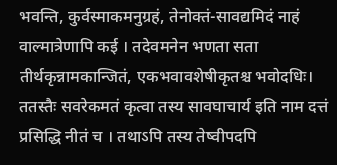भवन्ति, कुर्वस्माकमनुग्रहं, तेनोक्तं-सावद्यमिदं नाहं वाल्मात्रेणापि कई । तदेवमनेन भणता सता तीर्थकृन्नामकान्जितं, एकभवावशेषीकृतश्च भवोदधिः। ततस्तैः सवरेकमतं कृत्वा तस्य सावघाचार्य इति नाम दत्तं प्रसिद्धि नीतं च । तथाऽपि तस्य तेष्वीपदपि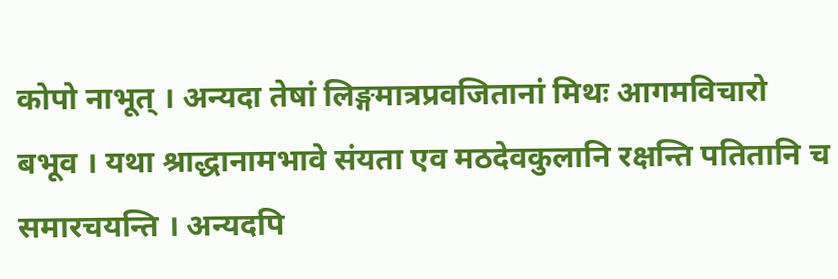कोपो नाभूत् । अन्यदा तेषां लिङ्गमात्रप्रवजितानां मिथः आगमविचारो बभूव । यथा श्राद्धानामभावे संयता एव मठदेवकुलानि रक्षन्ति पतितानि च समारचयन्ति । अन्यदपि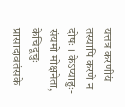यत्तत्र करणीयं तस्यापि करणे न दोषः । केऽप्याहुः-संयमो मोक्षनेता, केचिदूचुः प्रासादावतंसके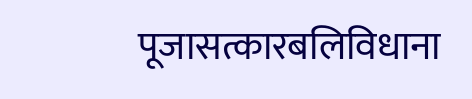पूजासत्कारबलिविधाना